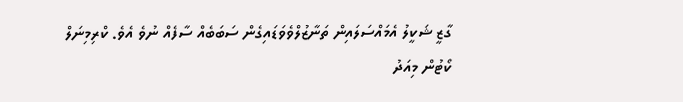ގާޒީ ޝަކީލު އެމައްސަލައިން ތަނާޒުލްވެވަޑައިގެން ސަބަބެއް ސާފެއް ނުވެ އެވެ. ކްރިމިނަލް ކޯޓުން މިއަދު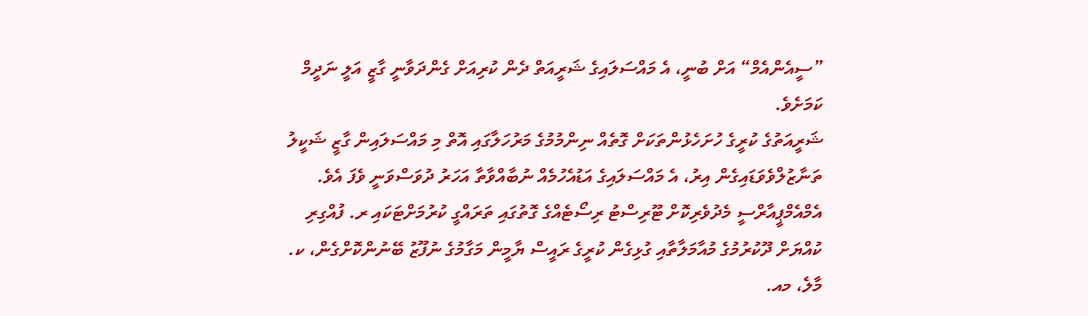”ސީއެންއެމް“ އަށް ބުނީ، އެ މައްސަލައިގެ ޝަރީއަތް ދެން ކުރިއަށް ގެންދަވާނީ ގާޒީ އަލީ ނަދީމް ކަމަށެވެ.
ޝަރީއަތުގެ ކުރީގެ ހުށަހެޅުންތަކަށް ގޮތެއް ނިންމުމުގެ މަރުހަލާގައި އޮތް މި މައްސަލައިން ގާޒީ ޝަކީލު ތަނާޒުލްވެވަޑައިގެން އިރު، އެ މައްސަލައިގެ އަޑުއެހުމެއް ނުބާއްވާތާ އަހަރު ދުވަސްވަނީ ވެފަ އެވެ.
އެމްއެމްޕީއާރްސީ މެދުވެރިކޮށް ޓޫރިސްޓު ރިސޯޓެއްގެ ގޮތުގައި ތަރައްގީ ކުރުމަށްޓަކައި ރ. ފުއްގިރި ކުއްޔަށް ދޫކުރުމުގެ މުއާމަލާތާއި ގުޅިގެން ކުރީގެ ރައީސް ޔާމީން މަގާމުގެ ނުފޫޒު ބޭނުންކޮށްގެން، ކ. މާލެ، މއ.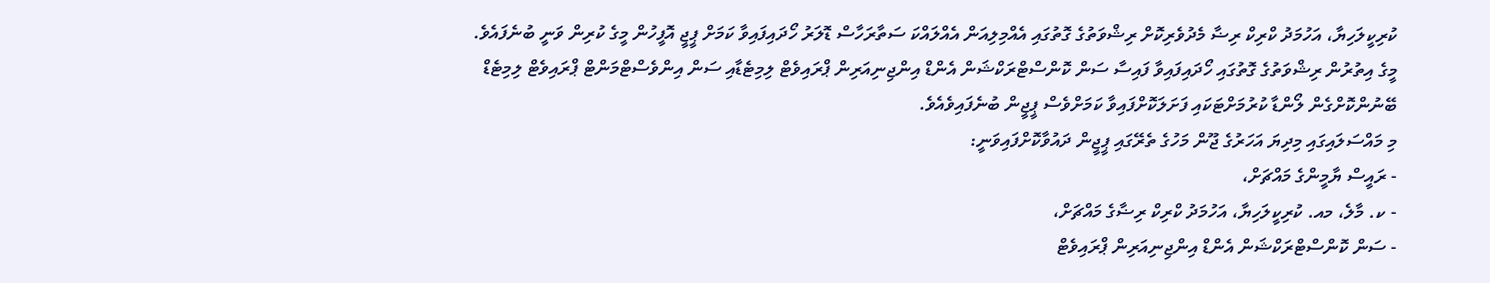ކުރިކީލަހިޔާ، އަހުމަދު ކްރިކް ރިޟާ މެދުވެރިކޮށް ރިޝްވަތުގެ ގޮތުގައި އެއްމިލިއަން އެއްލައްކަ ސަތާރަހާސް ޑޮލަރު ހޯދައިފައިވާ ކަމަށް ޕީޖީ އޮފީހުން މީގެ ކުރިން ވަނީ ބުނެފައެވެ.
މީގެ އިތުރުން ރިޝްވަތުގެ ގޮތުގައި ހޯދައިފައިވާ ފައިސާ ސަން ކޮންސްޓްރަކްޝަން އެންޑް އިންޖިނިއަރިން ޕްރައިވެޓް ލިމިޓެޑާއި ސަން އިންވެސްޓްމަންޓް ޕްރައިވެޓް ލިމިޓެޑް ބޭނުންކޮށްގެން ލޯންޑާ ކުރުމަށްޓަކައި ފަށަލަކޮށްފައިވާ ކަމަށްވެސް ޕީޖީން ބުނެފައިވެއެވެ.
މި މައްސަލައިގައި މިދިޔަ އަހަރުގެ ޖޫން މަހުގެ ތެރޭގައި ޕީޖީން ދައުވާކޮށްފައިވަނީ:
- ރައީސް ޔާމީންގެ މައްޗަށް،
- ކ. މާލެ، މއ. ކުރިކީލަހިޔާ، އަހުމަދު ކްރިކް ރިޟާގެ މައްޗަށް،
- ސަން ކޮންސްޓްރަކްޝަން އެންޑް އިންޖިނިއަރިން ޕްރައިވެޓް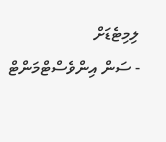ލިމިޓެޑަށް
- ސަން އިންވެސްޓްމަންޓް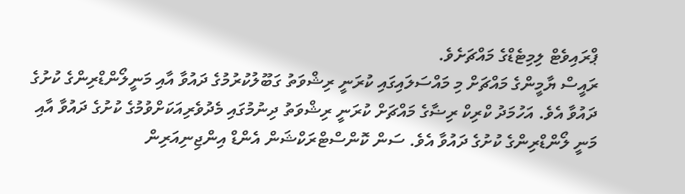ޕްރައިވެޓް ލިމިޓެޑްގެ މައްޗަށެވެ.
ރައީސް ޔާމީންގެ މައްޗަށް މި މައްސަލައިގައި ކުރަނީ ރިޝްވަތު ގަބޫލުކުރުމުގެ ދައުވާ އާއި މަނީލޯންޑްރިންގެ ކުށުގެ ދައުވާ އެވެ. އަހުމަދު ކްރިކް ރިޟާގެ މައްޗަށް ކުރަނީ ރިޝްވަތު ދިނުމުގައި މެދުވެރިއަކަށްވުމުގެ ކުށުގެ ދައުވާ އާއި މަނީ ލޯންޑްރިންގެ ކުށުގެ ދައުވާ އެވެ. ސަން ކޮންސްޓްރަކްޝަން އެންޑް އިންޖިނިއަރިން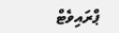ޕްރައިވެޓް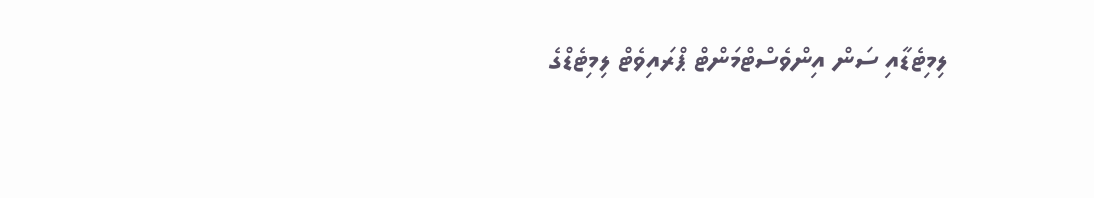ލިމިޓެޑާއި ސަން އިންވެސްޓްމަންޓް ޕްރައިވެޓް ލިމިޓެޑްގެ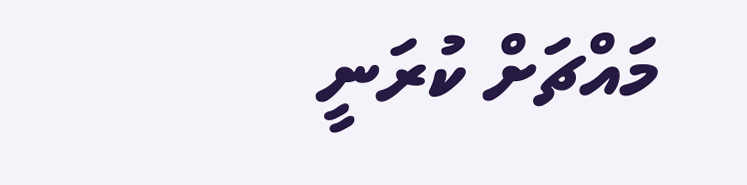މައްޗަށް ކުރަނީ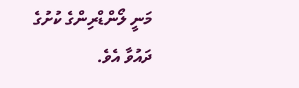މަނީ ލޯންޑްރިންގެ ކުށުގެ ދައުވާ އެވެ.